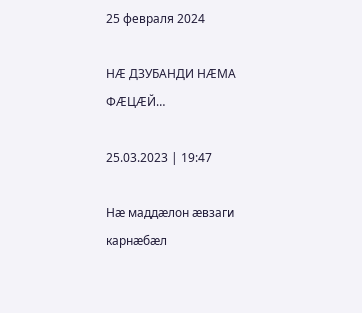25 февраля 2024

НÆ ДЗУБАНДИ НÆМА ФÆЦÆЙ…

25.03.2023 | 19:47

Нæ маддæлон æвзаги карнæбæл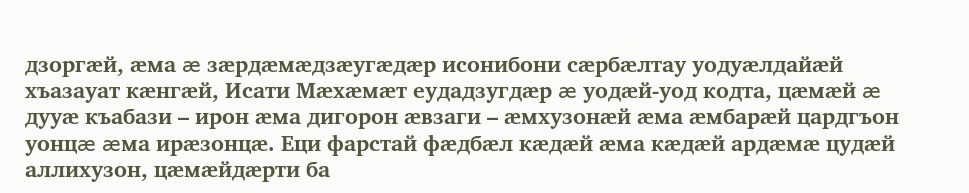дзоргæй, æма æ зæрдæмæдзæугæдæр исонибони сæрбæлтау уодуæлдайæй хъазауат кæнгæй, Исати Мæхæмæт еудадзугдæр æ уодæй-уод кодта, цæмæй æ дууæ къабази – ирон æма дигорон æвзаги – æмхузонæй æма æмбарæй цардгъон уонцæ æма ирæзонцæ. Еци фарстай фæдбæл кæдæй æма кæдæй ардæмæ цудæй аллихузон, цæмæйдæрти ба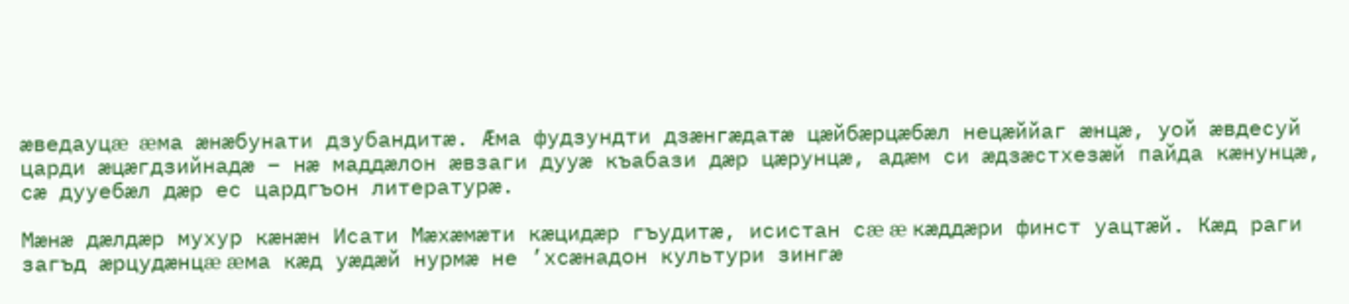æведауцæ  æма æнæбунати дзубандитæ. Æма фудзундти дзæнгæдатæ цæйбæрцæбæл нецæййаг æнцæ, уой æвдесуй царди æцæгдзийнадæ – нæ маддæлон æвзаги дууæ къабази дæр цæрунцæ, адæм си æдзæстхезæй пайда кæнунцæ, сæ дууебæл дæр ес цардгъон литературæ.

Мæнæ дæлдæр мухур кæнæн Исати Мæхæмæти кæцидæр гъудитæ, исистан сæ æ кæддæри финст уацтæй. Кæд раги загъд æрцудæнцæ æма кæд уæдæй нурмæ не ’хсæнадон культури зингæ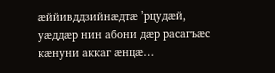æййивддзийнæдтæ ’рцудæй, уæддæр нин абони дæр расагъæс кæнуни аккаг æнцæ…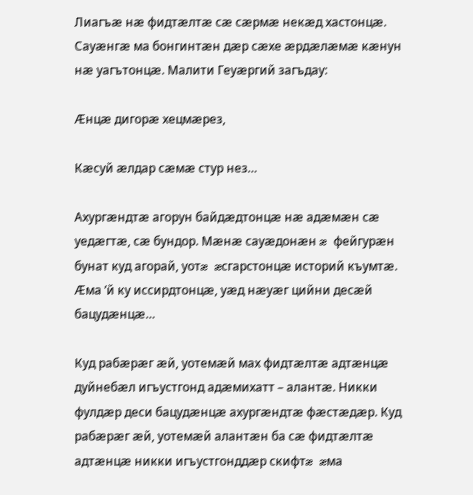Лиагъæ нæ фидтæлтæ сæ сæрмæ некæд хастонцæ. Сауæнгæ ма бонгинтæн дæр сæхе æрдæлæмæ кæнун нæ уагътонцæ. Малити Геуæргий загъдау:

Æнцæ дигорæ хецмæрез,

Кæсуй æлдар сæмæ стур нез…

Ахургæндтæ агорун байдæдтонцæ нæ адæмæн сæ уедæгтæ, сæ бундор. Мæнæ сауæдонæн æ фейгурæн бунат куд агорай, уотæ æсгарстонцæ историй къумтæ. Æма ’й ку иссирдтонцæ, уæд нæуæг цийни десæй бацудæнцæ…

Куд рабæрæг æй, уотемæй мах фидтæлтæ адтæнцæ дуйнебæл игъустгонд адæмихатт – алантæ. Никки фулдæр деси бацудæнцæ ахургæндтæ фæстæдæр. Куд  рабæрæг æй, уотемæй алантæн ба сæ фидтæлтæ адтæнцæ никки игъустгонддæр скифтæ æма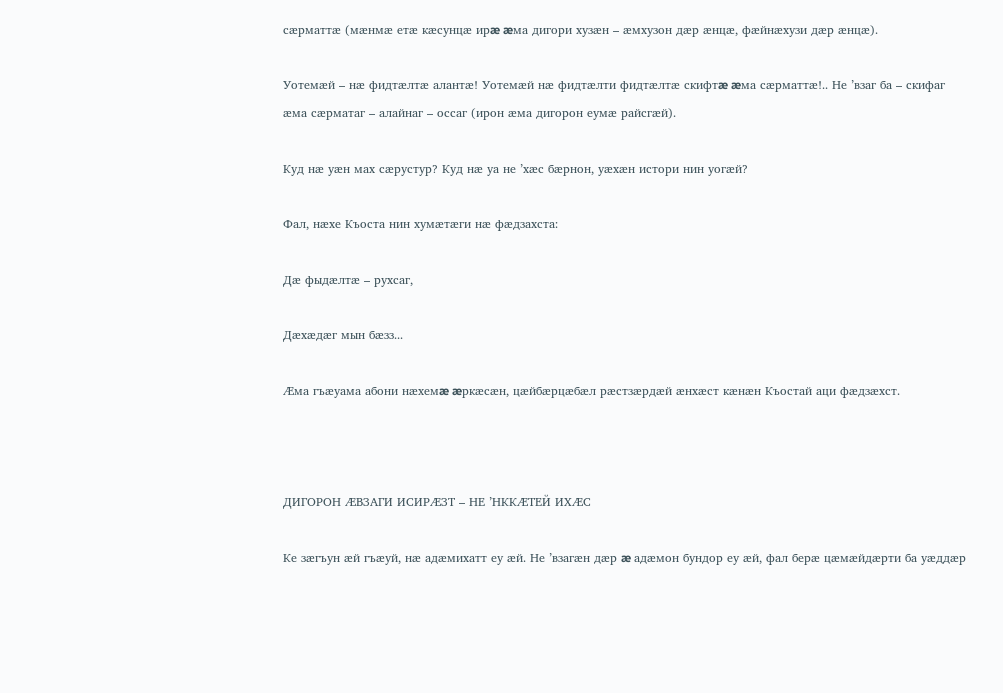сæрматтæ (мæнмæ етæ кæсунцæ ирæ æма дигори хузæн – æмхузон дæр æнцæ, фæйнæхузи дæр æнцæ).

Уотемæй – нæ фидтæлтæ алантæ! Уотемæй нæ фидтæлти фидтæлтæ скифтæ æма сæрматтæ!.. Не ’взаг ба – скифаг æма сæрматаг – алайнаг – оссаг (ирон æма дигорон еумæ райсгæй).

Куд нæ уæн мах сæрустур? Куд нæ уа не ’хæс бæрнон, уæхæн истори нин уогæй?

Фал, нæхе Къоста нин хумæтæги нæ фæдзахста:

Дæ фыдæлтæ – рухсаг,

Дæхæдæг мын бæзз...

Æма гъæуама абони нæхемæ æркæсæн, цæйбæрцæбæл рæстзæрдæй æнхæст кæнæн Къостай аци фæдзæхст.



ДИГОРОН ÆВЗАГИ ИСИРÆЗТ – НЕ ’НККÆТЕЙ ИХÆС

Ке зæгъун æй гъæуй, нæ адæмихатт еу æй. Не ’взагæн дæр æ адæмон бундор еу æй, фал берæ цæмæйдæрти ба уæддæр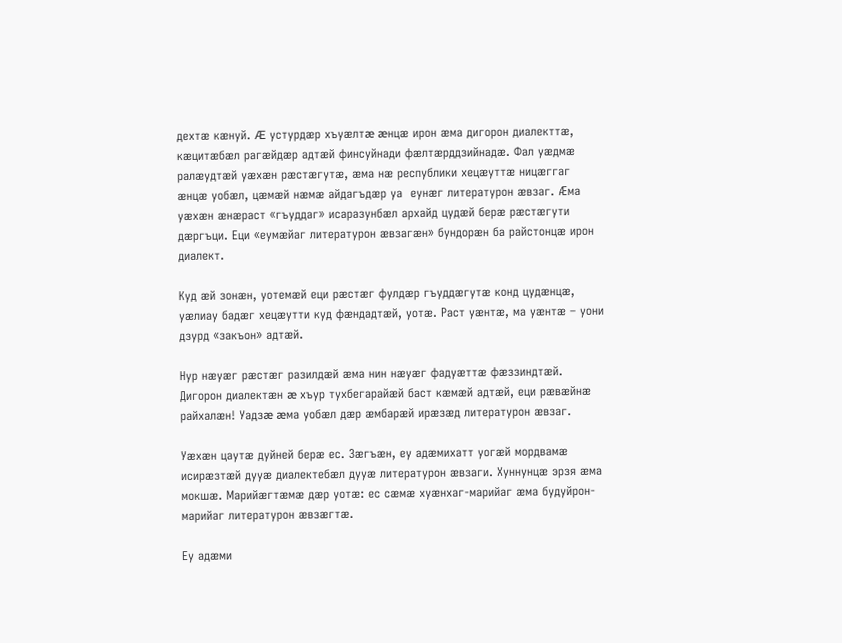дехтæ кæнуй. Æ устурдæр хъуæлтæ æнцæ ирон æма дигорон диалекттæ, кæцитæбæл рагæйдæр адтæй финсуйнади фæлтæрддзийнадæ. Фал уæдмæ ралæудтæй уæхæн рæстæгутæ, æма нæ республики хецæуттæ ницæггаг æнцæ уобæл, цæмæй нæмæ айдагъдæр уа  еунæг литературон æвзаг. Æма уæхæн æнæраст «гъуддаг» исаразунбæл архайд цудæй берæ рæстæгути дæргъци. Еци «еумæйаг литературон æвзагæн» бундорæн ба райстонцæ ирон диалект.

Куд æй зонæн, уотемæй еци рæстæг фулдæр гъуддæгутæ конд цудæнцæ, уæлиау бадæг хецæутти куд фæндадтæй, уотæ. Раст уæнтæ, ма уæнтæ – уони дзурд «закъон» адтæй.

Нур нæуæг рæстæг разилдæй æма нин нæуæг фадуæттæ фæззиндтæй. Дигорон диалектæн æ хъур тухбегарайæй баст кæмæй адтæй, еци рæвæйнæ райхалæн! Уадзæ æма уобæл дæр æмбарæй ирæзæд литературон æвзаг.

Уæхæн цаутæ дуйней берæ ес. Зæгъæн, еу адæмихатт уогæй мордвамæ исирæзтæй дууæ диалектебæл дууæ литературон æвзаги. Хуннунцæ эрзя æма мокшæ. Марийæгтæмæ дæр уотæ: ес сæмæ хуæнхаг-марийаг æма будуйрон-марийаг литературон æвзæгтæ.

Еу адæми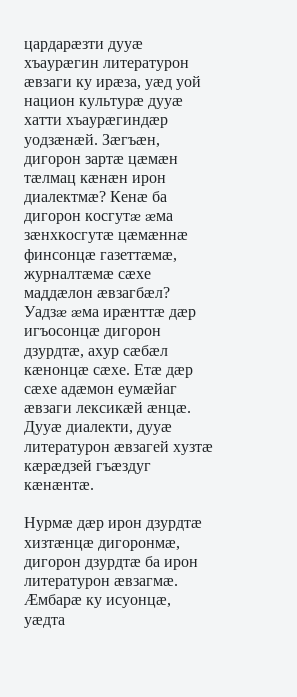цардарæзти дууæ хъаурæгин литературон æвзаги ку ирæза, уæд уой национ культурæ дууæ хатти хъаурæгиндæр уодзæнæй. Зæгъæн, дигорон зартæ цæмæн тæлмац кæнæн ирон диалектмæ? Кенæ ба дигорон косгутæ æма зæнхкосгутæ цæмæннæ финсонцæ газеттæмæ, журналтæмæ сæхе маддæлон æвзагбæл? Уадзæ æма ирæнттæ дæр игъосонцæ дигорон дзурдтæ, ахур сæбæл кæнонцæ сæхе. Етæ дæр сæхе адæмон еумæйаг æвзаги лексикæй æнцæ. Дууæ диалекти, дууæ литературон æвзагей хузтæ кæрæдзей гъæздуг кæнæнтæ.

Нурмæ дæр ирон дзурдтæ хизтæнцæ дигоронмæ, дигорон дзурдтæ ба ирон литературон æвзагмæ. Æмбарæ ку исуонцæ, уæдта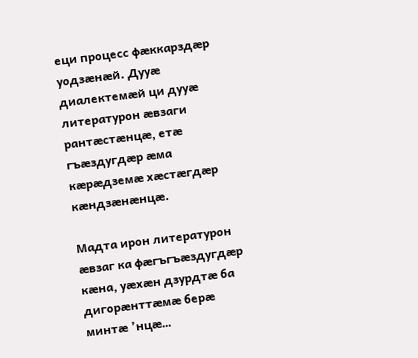еци процесс фæккарздæр уодзæнæй. Дууæ диалектемæй ци дууæ литературон æвзаги рантæстæнцæ, етæ гъæздугдæр æма кæрæдземæ хæстæгдæр кæндзæнæнцæ.

Мадта ирон литературон æвзаг ка фæгъгъæздугдæр кæна, уæхæн дзурдтæ ба дигорæнттæмæ берæ минтæ ’нцæ…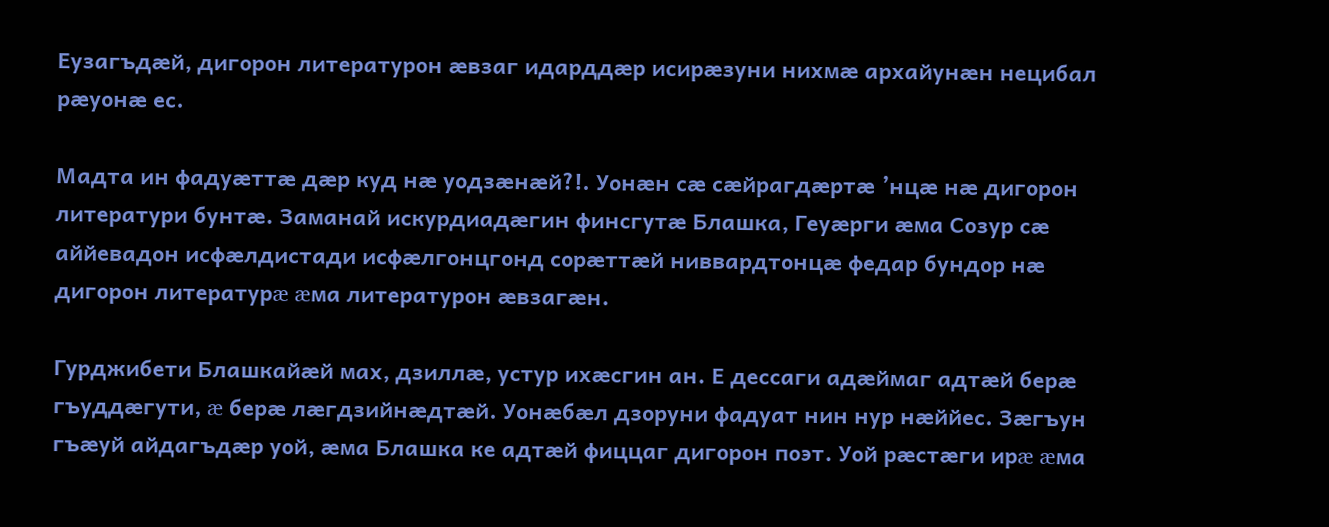Еузагъдæй, дигорон литературон æвзаг идарддæр исирæзуни нихмæ архайунæн нецибал рæуонæ ес.

Мадта ин фадуæттæ дæр куд нæ уодзæнæй?!. Уонæн сæ сæйрагдæртæ ’нцæ нæ дигорон литератури бунтæ. Заманай искурдиадæгин финсгутæ Блашка, Геуæрги æма Созур сæ аййевадон исфæлдистади исфæлгонцгонд сорæттæй ниввардтонцæ федар бундор нæ дигорон литературæ æма литературон æвзагæн.

Гурджибети Блашкайæй мах, дзиллæ, устур ихæсгин ан. Е дессаги адæймаг адтæй берæ гъуддæгути, æ берæ лæгдзийнæдтæй. Уонæбæл дзоруни фадуат нин нур нæййес. Зæгъун гъæуй айдагъдæр уой, æма Блашка ке адтæй фиццаг дигорон поэт. Уой рæстæги ирæ æма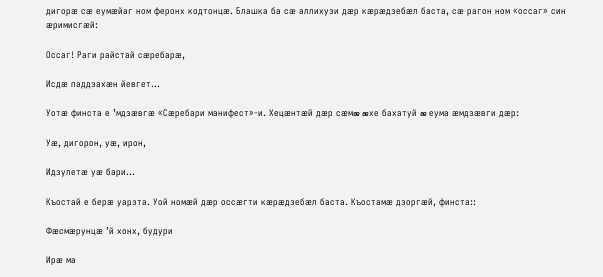дигорæ сæ еумæйаг ном феронх кодтонцæ. Блашка ба сæ аллихузи дæр кæрæдзебæл баста, сæ рагон ном «оссаг» син æримисгæй:

Оссаг! Раги райстай сæребарæ,

Исдæ паддзахæн йевгет…

Уотæ финста е ’мдзæвгæ «Сæребари манифест»-и. Хецæнтæй дæр сæмæ æхе бахатуй æ еума æмдзæвги дæр:

Уæ, дигорон, уæ, ирон,

Идзулетæ уæ бари…

Къостай е берæ уарзта. Уой номæй дæр оссæгти кæрæдзебæл баста. Къостамæ дзоргæй, финста::

Фæсмæрунцæ ’й хонх, будури

Ирæ ма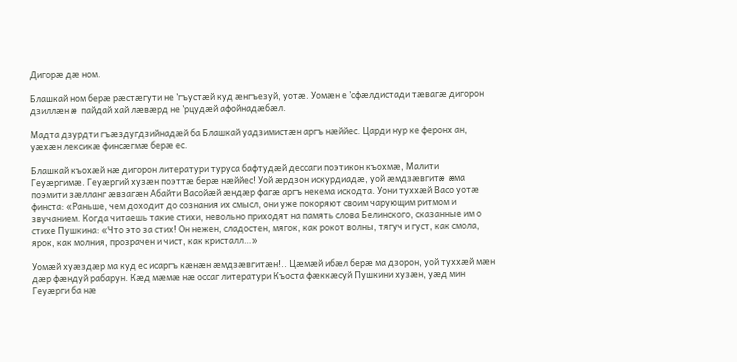Дигорæ дæ ном.

Блашкай ном берæ рæстæгути не ’гъустæй куд æнгъезуй, уотæ. Уомæн е ’сфæлдистади тæвагæ дигорон дзиллæн æ пайдай хай лæвæрд не ’рцудæй афойнадæбæл.

Мадта дзурдти гъæздугдзийнадæй ба Блашкай уадзимистæн аргъ нæййес. Царди нур ке феронх ан, уæхæн лексикæ финсæгмæ берæ ес.

Блашкай къохæй нæ дигорон литератури туруса бафтудæй дессаги поэтикон къохмæ, Малити Геуæргимæ. Геуæргий хузæн поэттæ берæ нæййес! Уой æрдзон искурдиадæ, уой æмдзæвгитæ æма поэмити зæлланг æвзагæн Абайти Васойæй æндæр фагæ аргъ некема искодта. Уони туххæй Васо уотæ финста: «Раньше, чем доходит до сознания их смысл, они уже покоряют своим чарующим ритмом и звучанием. Когда читаешь такие стихи, невольно приходят на память слова Белинского, сказанные им о стихе Пушкина: «Что это за стих! Он нежен, сладостен, мягок, как рокот волны, тягуч и густ, как смола, ярок, как молния, прозрачен и чист, как кристалл…»

Уомæй хуæздæр ма куд ес исаргъ кæнæн æмдзæвгитæн!.. Цæмæй ибæл берæ ма дзорон, уой туххæй мæн дæр фæндуй рабарун. Кæд мæмæ нæ оссаг литератури Къоста фæккæсуй Пушкини хузæн, уæд мин Геуæрги ба нæ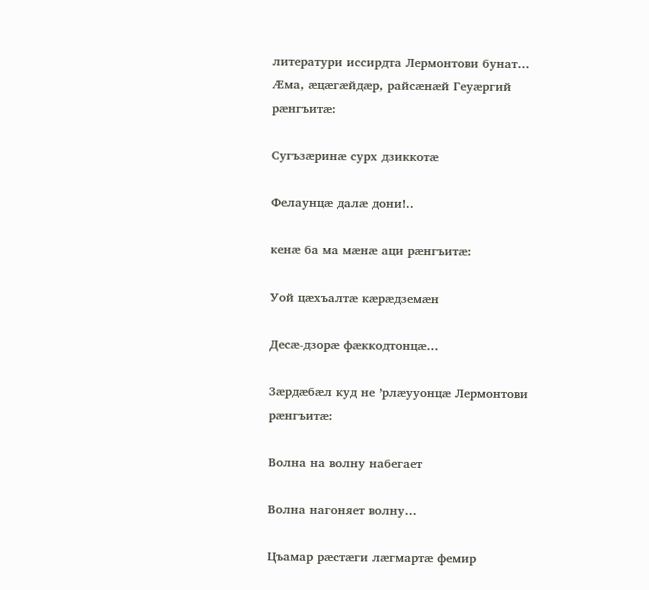литератури иссирдта Лермонтови бунат… Æма, æцæгæйдæр, райсæнæй Геуæргий рæнгъитæ:

Сугъзæринæ сурх дзиккотæ

Фелаунцæ далæ дони!..

кенæ ба ма мæнæ аци рæнгъитæ:

Уой цæхъалтæ кæрæдземæн

Десæ-дзорæ фæккодтонцæ…

Зæрдæбæл куд не ’рлæууонцæ Лермонтови рæнгъитæ:

Волна на волну набегает

Волна нагоняет волну…

Цъамар рæстæги лæгмартæ фемир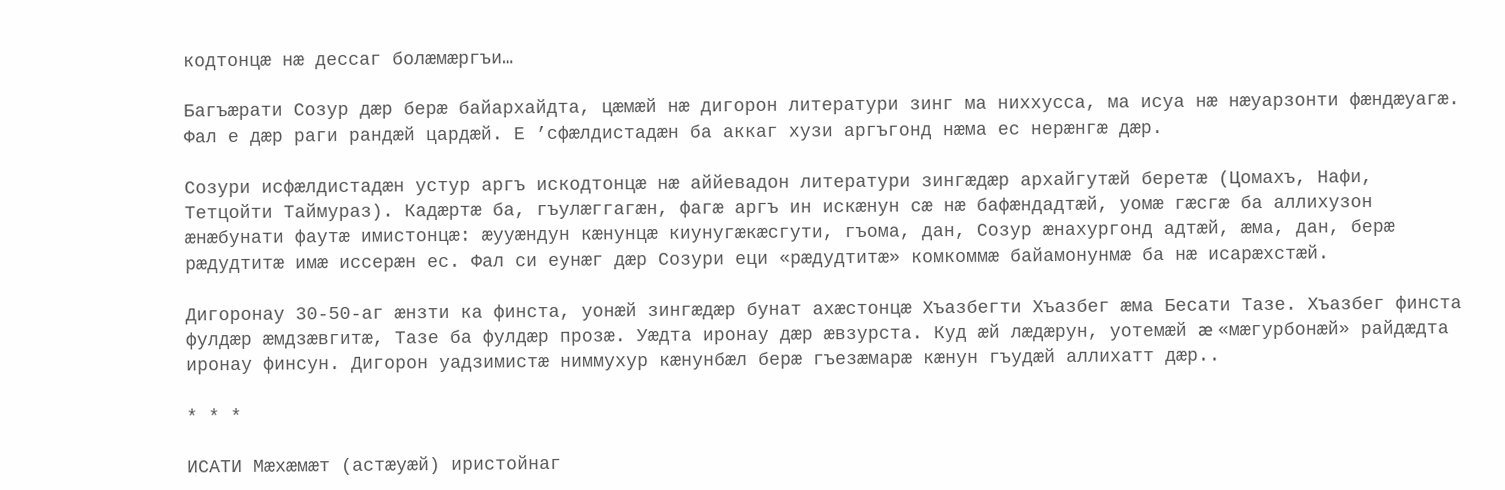кодтонцæ нæ дессаг болæмæргъи…

Багъæрати Созур дæр берæ байархайдта, цæмæй нæ дигорон литератури зинг ма ниххусса, ма исуа нæ нæуарзонти фæндæуагæ. Фал е дæр раги рандæй цардæй. Е ’сфæлдистадæн ба аккаг хузи аргъгонд нæма ес нерæнгæ дæр.

Созури исфæлдистадæн устур аргъ искодтонцæ нæ аййевадон литератури зингæдæр архайгутæй беретæ (Цомахъ, Нафи, Тетцойти Таймураз). Кадæртæ ба, гъулæггагæн, фагæ аргъ ин искæнун сæ нæ бафæндадтæй, уомæ гæсгæ ба аллихузон æнæбунати фаутæ имистонцæ: æууæндун кæнунцæ киунугæкæсгути, гъома, дан, Созур æнахургонд адтæй, æма, дан, берæ рæдудтитæ имæ иссерæн ес. Фал си еунæг дæр Созури еци «рæдудтитæ» комкоммæ байамонунмæ ба нæ исарæхстæй.

Дигоронау 30-50-аг æнзти ка финста, уонæй зингæдæр бунат ахæстонцæ Хъазбегти Хъазбег æма Бесати Тазе. Хъазбег финста фулдæр æмдзæвгитæ, Тазе ба фулдæр прозæ. Уæдта иронау дæр æвзурста. Куд æй лæдæрун, уотемæй æ «мæгурбонæй» райдæдта иронау финсун. Дигорон уадзимистæ ниммухур кæнунбæл берæ гъезæмарæ кæнун гъудæй аллихатт дæр..

* * *

ИСАТИ Мæхæмæт (астæуæй) иристойнаг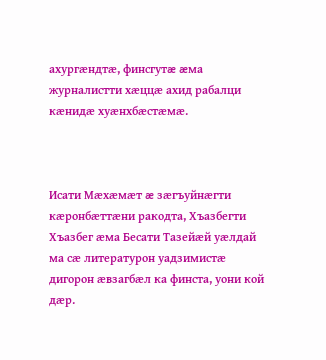ахургæндтæ, финсгутæ æма журналистти хæццæ ахид рабалци кæнидæ хуæнхбæстæмæ.



Исати Мæхæмæт æ зæгъуйнæгти кæронбæттæни ракодта, Хъазбегти Хъазбег æма Бесати Тазейæй уæлдай ма сæ литературон уадзимистæ дигорон æвзагбæл ка финста, уони кой дæр.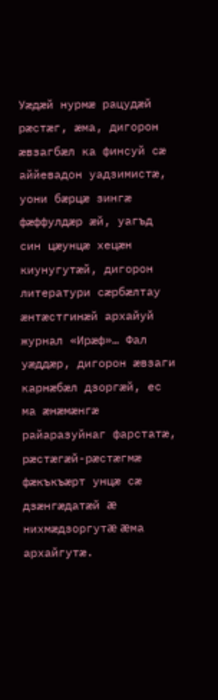Уæдæй нурмæ рацудæй рæстæг, æма, дигорон æвзагбæл ка финсуй сæ аййевадон уадзимистæ, уони бæрцæ зингæ фæффулдæр æй, уагъд син цæунцæ хецæн киунугутæй, дигорон литератури сæрбæлтау æнтæстгинæй архайуй журнал «Ирæф»… Фал уæддæр, дигорон æвзаги карнæбæл дзоргæй, ес ма æнæмæнгæ райаразуйнаг фарстатæ, рæстæгæй-рæстæгмæ фæкъкъæрт унцæ сæ дзæнгæдатæй æ нихмæдзоргутæ æма архайгутæ.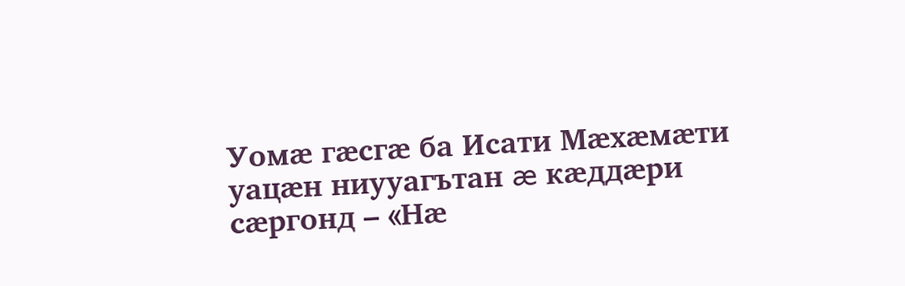Уомæ гæсгæ ба Исати Мæхæмæти уацæн ниууагътан æ кæддæри сæргонд – «Нæ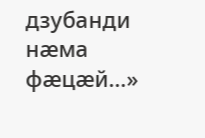дзубанди нæма фæцæй…»